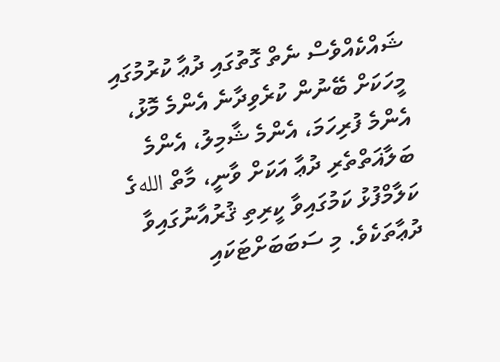ޝައްކެއްވެސް ނެތް ގޮތުގައި ދުޢާ ކުރުމުގައި މީހަކަށް ބޭނުން ކުރެވިދާނެ އެންމެ މޮޅު، އެންމެ ފުރިހަމަ، އެންމެ ޝާމިލު، އެންމެ ބަލާޣަތްތެރި ދުޢާ އަކަށް ވާނީ، މާތް اللهގެ ކަލާމްފުޅު ކަމުގައިވާ ކީރިތި ޤުރުއާނުގައިވާ ދުޢާތަކެވެ. މި ސަބަބަށްޓަކައި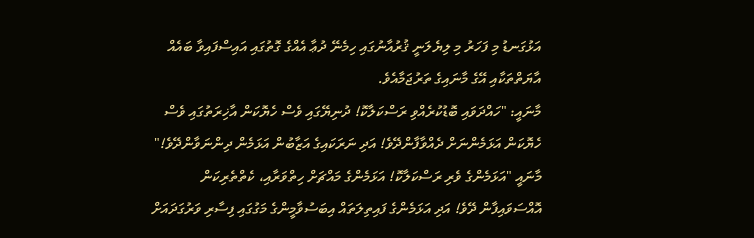އަޅުގަނޑު މި ފަހަރު މި ލިޔެލަނީ ޤުރުއާނުގައި ހިމެނޭ ދުޢާ އެއްގެ ގޮތުގައި އައިސްފައިވާ ބައެއް އާޔަތްތަކާއި އޭގެ މާނައިގެ ތަރުޖަމާއެވެ.
މާނައީ: "ހައްދަވައި ބޮޑުކުރެއްވި ރަސްކަލާކޮ! ދުނިޔޭގައި ވެސް ހެޔޮކަން އާޚިރަތުގައި ވެސް ހެޔޮކަން އަޅަމެންނަށް ދެއްވާފާންދޭވެ! އަދި ނަރަކައިގެ އަޒާބުން އަޅަމެން ދިންނަވާންދޭވެ!"
މާނައީ "އަޅަމެންގެ ވެރި ރަސްކަލާކޮ! އަޅަމެންގެ މައްޗަށް ހިތްވަރާއި، ކެތްތެރިކަން އޮއްސަވައިފާން ދޭވެ! އަދި އަޅަމެންގެ ފައިތިލަތައް އިބަސުވާމީންގެ މަގުގައި ފިސާރި ވަރުގަދައަށް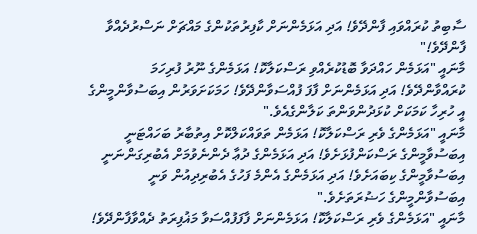ސާބިތު ކުރައްވައި ފާންދޭވެ! އަދި އަޅަމެންނަށް ކާފިރުތަކުންގެ މައްޗަށް ނަސްރުދެއްވާ ފާންދޭވެ!"
މާނައީ "އަޅަމެން ހައްދަވާ ބޮޑުކުރެއްވި ރަސްކަލާކޮ! އަޅަމެންގެ ނޫރު ފުރިހަމަ ކުރައްވާންދޭވެ! އަދި އަޅަމެންނަށް ފާފަ ފުއްސަވާންދޭވެ! ހަމަކަށަވަރުން އިބަސުވާންމީންގެ އީ ހުރިހާ ކަމަކަށް ކުޅަދުންވަންތަ ކަލާންގެއެވެ."
މާނައީ "އަޅަމެންގެ ވެރި ރަސްކަލާކޮ! އަޅަމެން ތަވައްކަލްކޮށް އިތުބާރު ބަހައްޓަނީ އިބަސުވާމީންގެ ރަސްކަންފުޅަށެވެ! އަދި އަޅަމެންގެ ދުޢާ ދެންނެވުމަށް އެބުރިގަންނަނީ އިބަސުވާމީންގެ ކިބައަށެވެ! އަދި އަޅަމެންގެ އެންމެ ފަހުގެ އެބުރިދިއުން ވަނީ އިބަސުވާންމީންގެ ހަޟުރަތަށެވެ."
މާނައީ "އަޅަމެންގެ ވެރި ރަސްކަލާކޮ! އަޅަމެންނަށް ފާފަފުއްސަވާ މަޣުފިރަތު ދެއްވާފާންދޭވެ!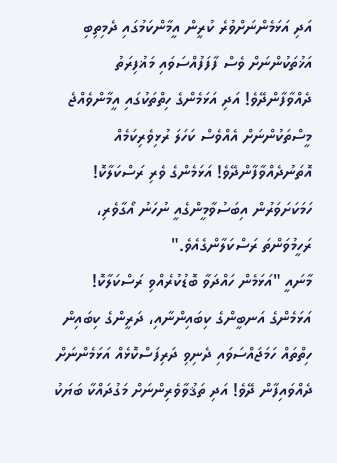އަދި އަޅަމެންނަށްވުރެ ކުރީން އީމާންކަމުގައި ދެމިތިބި އަޚުތަކުންނަށް ވެސް ފާފަފުއްސަވައި މަޣުފިރަތު ދެއްވާފާންދޭވެ! އަދި އަޅަމެންގެ ހިތްތަކުގައި އީމާންވެއްޖެ މީސްތަކުންނަށް އެއްވެސް ކަހަލަ ރުޅިވެރިކަމެއް އޮތަނުދެއްވާފާންދޭވެ! އަޅަމެންގެ ވެރި ރަސްކަލާކޮ! ހަމަކަށަވަރުން އިބަސުވާމީންގެއީ ނުހަނު އޯގާވެރި، ރަހީމުވަންތަ ރަސްކަލާންގެއެވެ."
މާނައީ "އަޅަމެން ހައްދަވާ ބޮޑުކުރެއްވި ރަސްކަލާކޮ! އަޅަމެންގެ އަނބީންގެ ކިބައިންނާއި، ދަރީންގެ ކިބައިން ހިތްތައް ހަމަޖައްސަވައި ދެނިވި ދަރިފަސްކޮޅެއް އަޅަމެންނަށް ދެއްވައިފާން ދޭވެ! އަދި ތަޤުވާވެރިންނަށް މަގުދައްކާ ބަޔަކު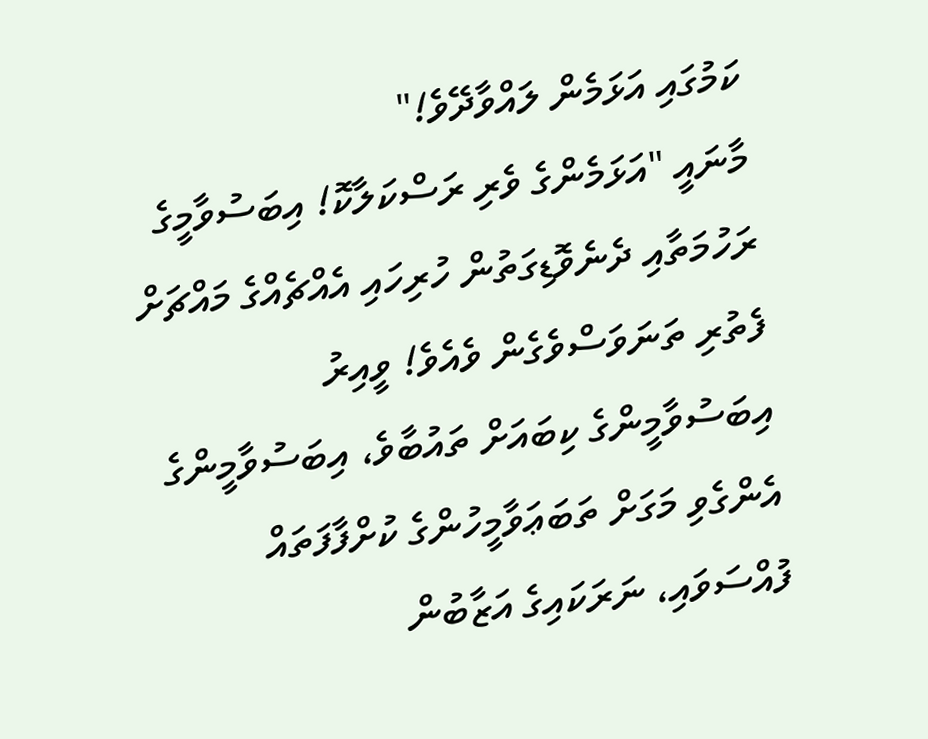ކަމުގައި އަޅަމެން ލައްވާދޭވެ!"
މާނައީ "އަޅަމެންގެ ވެރި ރަސްކަލާކޮ! އިބަސުވާމީގެ ރަހުމަތާއި ދެނެވޮޑިގަތުން ހުރިހައި އެއްޗެއްގެ މައްޗަށް ފެތުރި ތަނަވަސްވެގެން ވެއެވެ! ވީއިރު އިބަސުވާމީންގެ ކިބައަށް ތައުބާވެ، އިބަސުވާމީންގެ އެންގެވި މަގަށް ތަބަޢަވާމީހުންގެ ކުށްފާފަތައް ފުއްސަވައި، ނަރަކައިގެ އަޒާބުން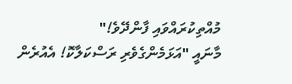މުއްތިކުރައްވައި ފާންދޭވެ!"
މާނައީ "އަޅަމެންގެވެރި ރަސްކަލާކޮ! އެއުރެން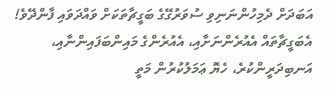އަބަދަށް ދެމިހުންނަނިވި ސުވަރުގޭގެ ބަގީޗާތަކަށް ވައްދަވައި ފާންދޭވެ! އެބަގީޗާތައް އެއުރެންނަށާއި، އެއުރެންގެ މައިންބަފައިންނާއި، އަނބިދަރީންކުރެ، ހެޔޮ ޢަމަލުކުރުން މަތީ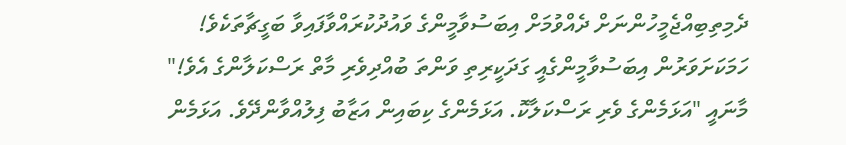ދެމިތިބިއްޖެމީހުންނަށް ދެއްވުމަށް އިބަސުވާމީންގެ ވައުދުކުރައްވާފައިވާ ބަގީޗާތަކެވެ! ހަމަކަށަވަރުން އިބަސުވާމީންގެއީ ގަދަކީރިތި ވަންތަ ބުއްދިވެރި މާތް ރަސްކަލާންގެ އެވެ!"
މާނައީ "އަޅަމެންގެ ވެރި ރަސްކަލާކޮ. އަޅަމެންގެ ކިބައިން އަޒާބު ފިލުއްވާންދޭވެ. އަޅަމެން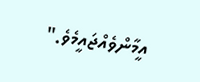އީމާންވެއްޖައީމެވެ."